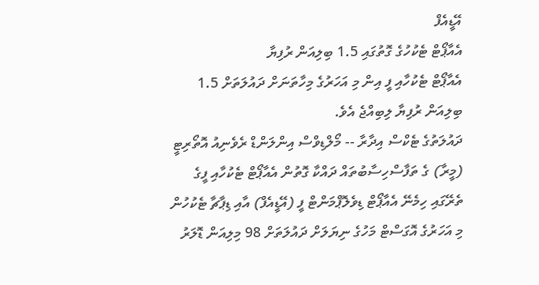އޭޑީއެފް
އެއާޕޯޓް ޓެކުހުގެ ގޮތުގައި 1.5 ބިލިއަން ރުފިޔާ
އެއާޕޯޓް ޓެކުހާއި ފީ އިން މި އަހަރުގެ މިހާތަނަށް ދައުލަތަށް 1.5 ބިލިއަން ރުފިޔާ ލިބިއްޖެ އެވެ.
ދައުލަތުގެ ޓެކްސް އިދާރާ -- މޯލްޑިވްސް އިންލަންޑް ރެވެނިއު އޮތޯރިޓީ (މީރާ) ގެ ތަފާސްހިސާބުތައް ދައްކާ ގޮތުން އެއާޕޯޓް ޓެކުހާއި ފީގެ ތެރޭގައި ހިމެނޭ އެއާޕޯޓް ޑިވެލޮޕްމަންޓް ފީ (އޭޑީއެފް) އާއި ޑިޕާޗާ ޓެކުހުން މި އަހަރުގެ އޮގަސްޓް މަހުގެ ނިޔަލަށް ދައުލަތަށް 98 މިލިއަން ޑޮލަރު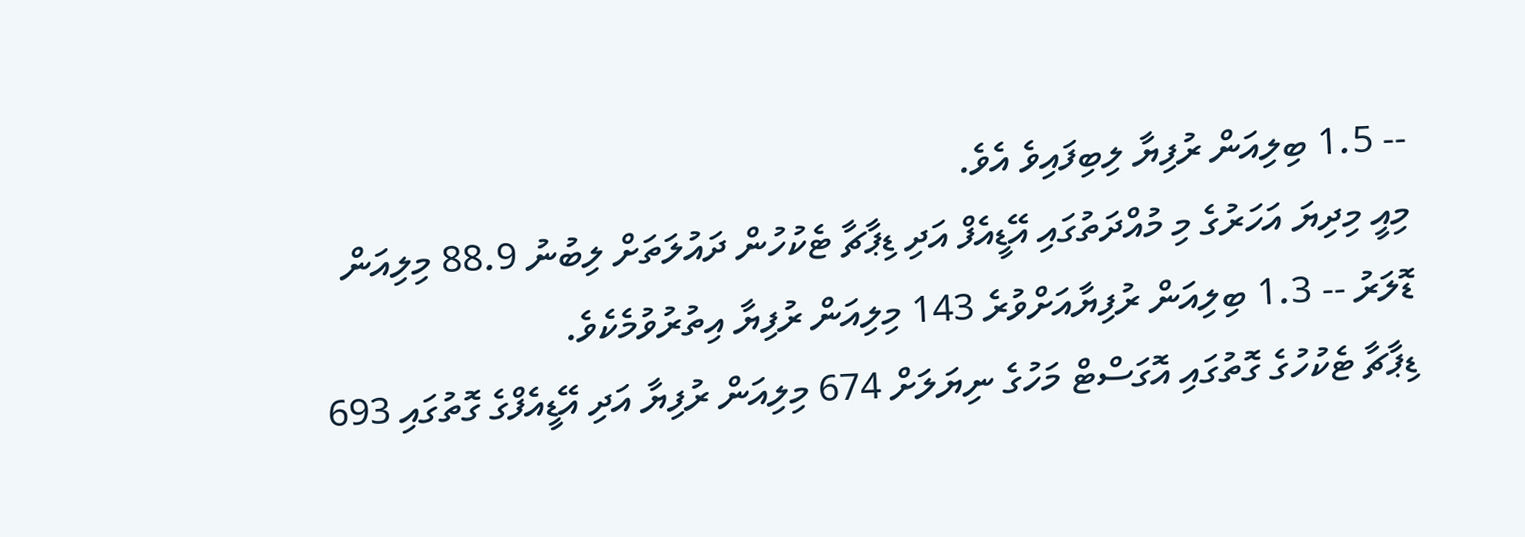-- 1.5 ބިލިއަން ރުފިޔާ ލިބިފައިވެ އެވެ.
މިއީ މިދިޔަ އަހަރުގެ މި މުއްދަތުގައި އޭޑީއެފް އަދި ޑިޕާޗާ ޓެކުހުން ދައުލަތަށް ލިބުނު 88.9 މިލިއަން ޑޮލަރު -- 1.3 ބިލިއަން ރުފިޔާއަށްވުރެ 143 މިލިއަން ރުފިޔާ އިތުރުވުމެކެވެ.
ޑިޕާޗާ ޓެކުހުގެ ގޮތުގައި އޮގަސްޓް މަހުގެ ނިޔަލަށް 674 މިލިއަން ރުފިޔާ އަދި އޭޑީއެފްގެ ގޮތުގައި 693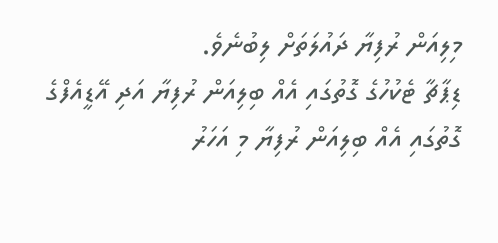މިލިއަން ރުފިޔާ ދައުލަތަށް ލިބުނެވެ.
ޑިޕާޗާ ޓެކުހުގެ ގޮތުގައި އެއް ބިލިއަން ރުފިޔާ އަދި އޭޑީއެފްގެ ގޮތުގައި އެއް ބިލިއަން ރުފިޔާ މި އަހަރު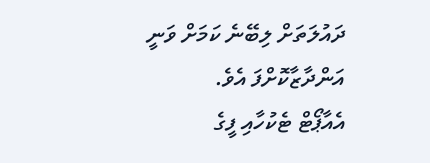ދައުލަތަށް ލިބޭނެ ކަމަށް ވަނީ އަންދާޒާކޮށްފަ އެވެ.
އެއާޕޯޓް ޓެކުހާއި ފީގެ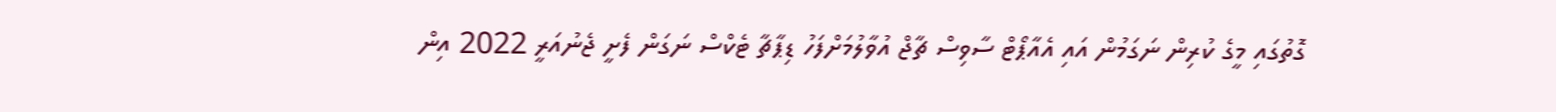ގޮތުގައި މީގެ ކުރިން ނަގަމުން އައި އެއާޕޯޓް ސާވިސް ޗާޖް އުވާލުމަށްފަހު ޑިޕާޗާ ޓެކްސް ނަގަން ފެށީ ޖެނުއަރީ 2022 އިން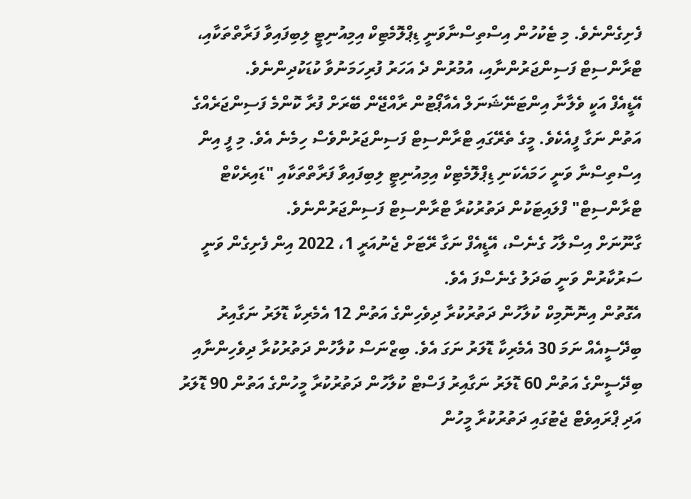ފެށިގެންނެވެ. މި ޓެކުހުން އިސްތިސްނާވަނީ ޑިޕްލޮމެޓިކް އިމިއުނިޓީ ލިބިފައިވާ ފަރާތްތަކާއި، ޓްރާންސިޓް ފަސިންޖަރުންނާއި، އުމުރުން ދެ އަހަރު ފުރިހަމަނުވާ ކުޑަކުދިންނެވެ.
އޭޑީއެފް އަކީ ވެލާނާ އިންޓަނޭޝަނަލް އެއާޕޯޓުން ރާއްޖޭން ބޭރަށް ފުރާ ކޮންމެ ފަސިންޖަރެއްގެ އަތުން ނަގާ ފީއެކެވެ. މީގެ ތެރޭގައި ޓްރާންސިޓް ފަސިންޖަރުންވެސް ހިމެނެ އެވެ. މި ފީ އިން އިސްތިސްނާ ވަނީ ހަމައެކަނި ޑިޕްލޮމެޓިކް އިމިއުނިޓީ ލިބިފައިވާ ފަރާތްތަކާއި "ޑައިރެކްޓް ޓްރާންސިޓް" ފްލައިޓަކުން ދަތުރުކުރާ ޓްރާންސިޓް ފަސިންޖަރުންނެވެ.
ގާނޫނަށް އިސްލާހު ގެނެސް، އޭޑީއެފް ނަގާ ރޭޓަށް ޖެނުއަރީ 1، 2022 އިން ފެށިގެން ވަނީ ސަރުކާރުން ވަނީ ބަދަލު ގެނެސްފަ އެވެ.
އެގޮތުން އިނޮނޮމިކް ކުލާހުން ދަތުރުކުރާ ދިވެހިންގެ އަތުން 12 އެމެރިކާ ޑޮލަރު ނަގާއިރު ބިދޭސީއެއް ނަމަ 30 އެމެރިކާ ޑޮލަރު ނަގަ އެވެ. ބިޒްނަސް ކުލާހުން ދަތުރުކުރާ ދިވެހިންނާއި ބިދޭސީންގެ އަތުން 60 ޑޮލަރު ނަގާއިރު ފަސްޓް ކުލާހުން ދަތުރުކުރާ މީހުންގެ އަތުން 90 ޑޮލަރު އަދި ޕްރައިވެޓް ޖެޓުގައި ދަތުރުކުރާ މީހުން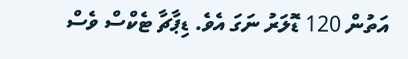އަތުން 120 ޑޮލަރު ނަގަ އެވެ. ޑިޕާޗާ ޓެކްސް ވެސް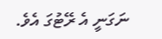ނަގަނީ އެ ރޭޓުގަ އެވެ.